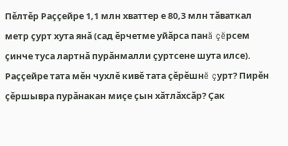Пĕлтĕр Раççейре 1,1 млн хваттер е 80,3 млн тăваткал метр çурт хута янă (сад ĕрчетме уйăрса панă çĕрсем çинче туса лартнă пурăнмалли çуртсене шута илсе). Раççейре тата мĕн чухлĕ кивĕ тата çĕрĕшнĕ çурт? Пирĕн çĕршывра пурăнакан миçе çын хăтлăхсăр? Çак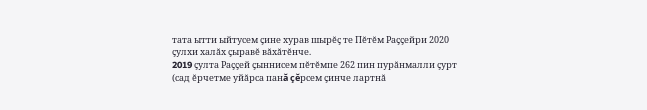тата ытти ыйтусем çине хурав шырĕç те Пĕтĕм Раççейри 2020 çулхи халăх çыравĕ вăхăтĕнче.
2019 çулта Раççей çыннисем пĕтĕмпе 262 пин пурăнмалли çурт (сад ĕрчетме уйăрса панă çĕрсем çинче лартнă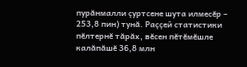пурăнмалли çуртсене шута илмесĕр – 253,8 пин) тунă. Раççей статистики пĕлтернĕ тăрăх, вĕсен пĕтĕмĕшле калăпăшĕ 36,8 млн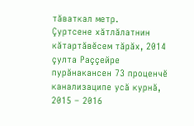тăваткал метр.
Çуртсене хăтлăлатнин кăтартăвĕсем тăрăх, 2014 çулта Раççейре пурăнакансен 73 проценчĕ канализаципе усă курнă, 2015 – 2016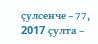çулсенче – 77, 2017 çулта –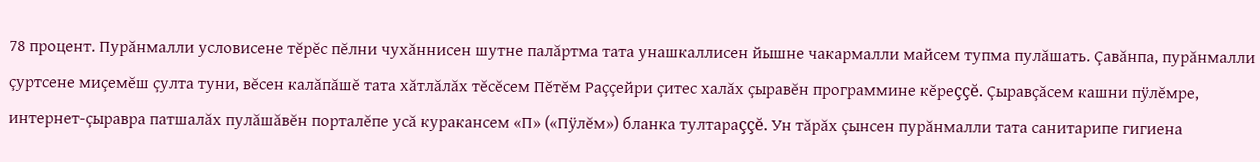78 процент. Пурăнмалли условисене тĕрĕс пĕлни чухăннисен шутне палăртма тата унашкаллисен йышне чакармалли майсем тупма пулăшать. Çавăнпа, пурăнмалли çуртсене миçемĕш çулта туни, вĕсен калăпăшĕ тата хăтлăлăх тĕсĕсем Пĕтĕм Раççейри çитес халăх çыравĕн программине кĕреççĕ. Çыравçăсем кашни пÿлĕмре, интернет-çыравра патшалăх пулăшăвĕн порталĕпе усă куракансем «П» («Пÿлĕм») бланка тултараççĕ. Ун тăрăх çынсен пурăнмалли тата санитарипе гигиена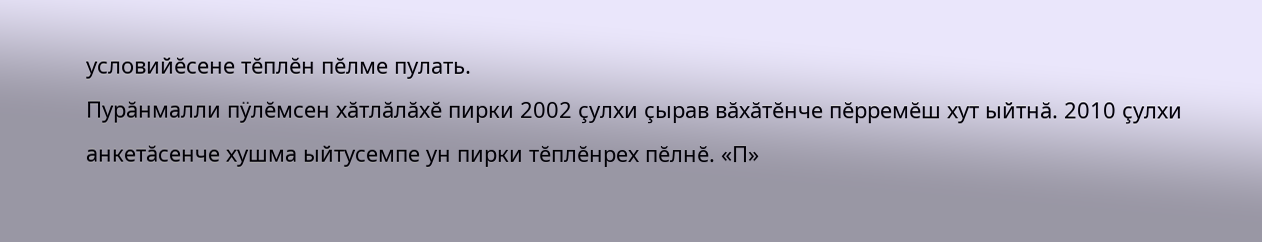условийĕсене тĕплĕн пĕлме пулать.
Пурăнмалли пÿлĕмсен хăтлăлăхĕ пирки 2002 çулхи çырав вăхăтĕнче пĕрремĕш хут ыйтнă. 2010 çулхи анкетăсенче хушма ыйтусемпе ун пирки тĕплĕнрех пĕлнĕ. «П»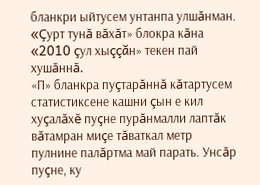бланкри ыйтусем унтанпа улшăнман. «Çурт тунă вăхăт» блокра кăна «2010 çул хыççăн» текен пай хушăннă.
«П» бланкра пуçтарăннă кăтартусем статистиксене кашни çын е кил хуçалăхĕ пуçне пурăнмалли лаптăк вăтамран миçе тăваткал метр пулнине палăртма май парать. Унсăр пуçне, ку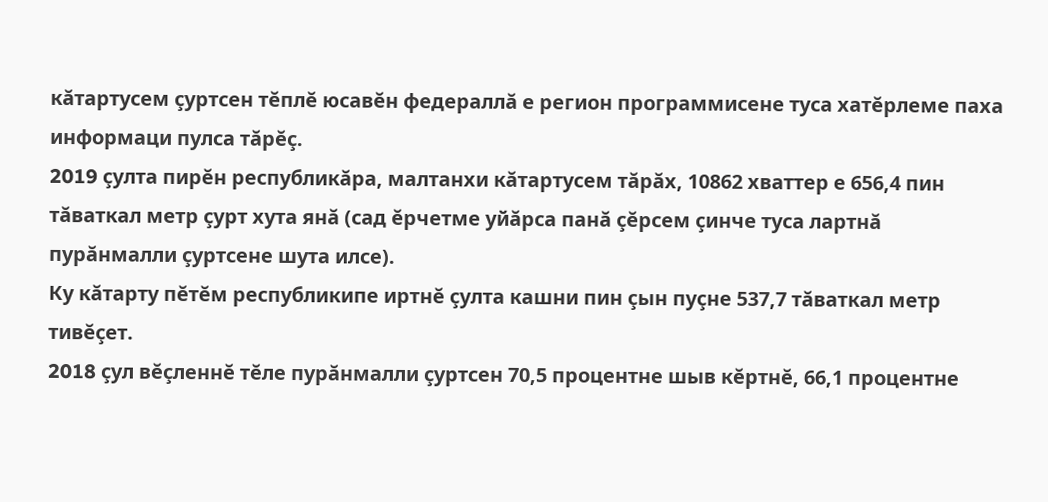кăтартусем çуртсен тĕплĕ юсавĕн федераллă е регион программисене туса хатĕрлеме паха информаци пулса тăрĕç.
2019 çулта пирĕн республикăра, малтанхи кăтартусем тăрăх, 10862 хваттер е 656,4 пин тăваткал метр çурт хута янă (сад ĕрчетме уйăрса панă çĕрсем çинче туса лартнă пурăнмалли çуртсене шута илсе).
Ку кăтарту пĕтĕм республикипе иртнĕ çулта кашни пин çын пуçне 537,7 тăваткал метр тивĕçет.
2018 çул вĕçленнĕ тĕле пурăнмалли çуртсен 70,5 процентне шыв кĕртнĕ, 66,1 процентне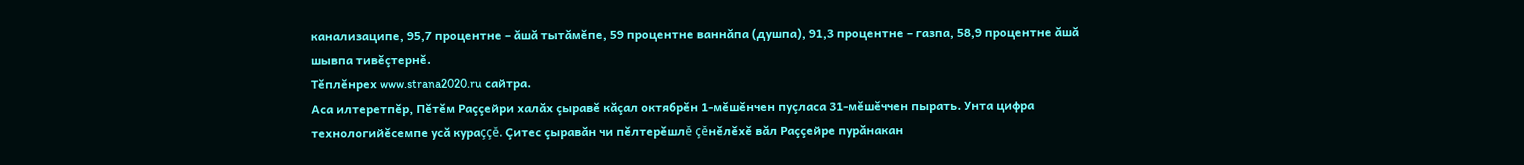канализаципе, 95,7 процентне – ăшă тытăмĕпе, 59 процентне ваннăпа (душпа), 91,3 процентне – газпа, 58,9 процентне ăшă шывпа тивĕçтернĕ.
Тĕплĕнрех www.strana2020.ru сайтра.
Аса илтеретпĕр, Пĕтĕм Раççейри халăх çыравĕ кăçал октябрĕн 1-мĕшĕнчен пуçласа 31-мĕшĕччен пырать. Унта цифра технологийĕсемпе усă кураççĕ. Çитес çыравăн чи пĕлтерĕшлĕ çĕнĕлĕхĕ вăл Раççейре пурăнакан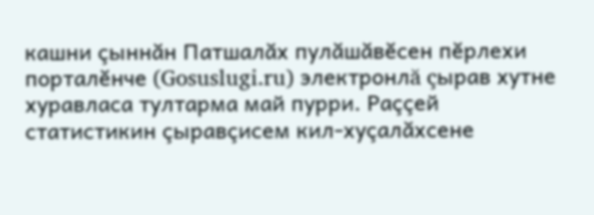кашни çыннăн Патшалăх пулăшăвĕсен пĕрлехи порталĕнче (Gosuslugi.ru) электронлă çырав хутне хуравласа тултарма май пурри. Раççей статистикин çыравçисем кил-хуçалăхсене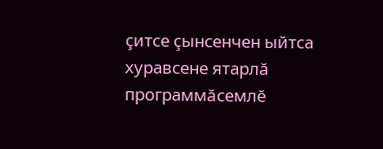çитсе çынсенчен ыйтса хуравсене ятарлă программăсемлĕ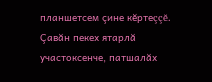планшетсем çине кĕртеççĕ. Çавăн пекех ятарлă участоксенче, патшалăх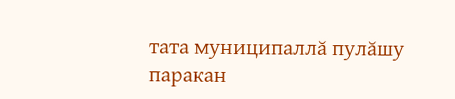тата муниципаллă пулăшу паракан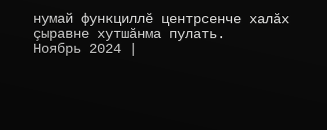нумай функциллĕ центрсенче халăх çыравне хутшăнма пулать.
Ноябрь 2024 |